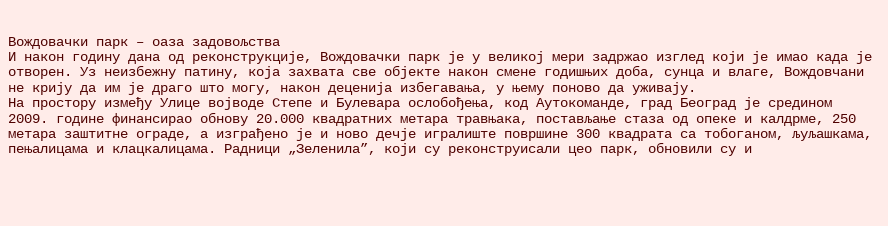Вождовачки парк – оаза задовољства
И након годину дана од реконструкције, Вождовачки парк је у великој мери задржао изглед који је имао када је отворен. Уз неизбежну патину, која захвата све објекте након смене годишњих доба, сунца и влаге, Вождовчани не крију да им је драго што могу, након деценија избегавања, у њему поново да уживају.
На простору између Улице војводе Степе и Булевара ослобођења, код Аутокоманде, град Београд је средином 2009. године финансирао обнову 20.000 квадратних метара травњака, постављање стаза од опеке и калдрме, 250 метара заштитне ограде, а изграђено је и ново дечје игралиште површине 300 квадрата са тобоганом, љуљашкама, пењалицама и клацкалицама. Радници „Зеленила”, који су реконструисали цео парк, обновили су и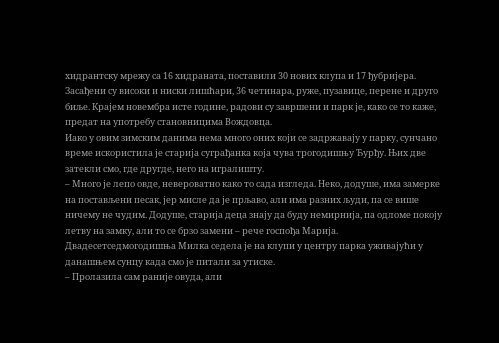хидрантску мрежу са 16 хидраната, поставили 30 нових клупа и 17 ђубријера. Засађени су високи и ниски лишћари, 36 четинара, руже, пузавице, перене и друго биље. Крајем новембра исте године, радови су завршени и парк је, како се то каже, предат на употребу становницима Вождовца.
Иако у овим зимским данима нема много оних који се задржавају у парку, сунчано време искористила је старија суграђанка која чува трогодишњу Ђурђу. Њих две затекли смо, где другде, него на игралишту.
– Много је лепо овде, невероватно како то сада изгледа. Неко, додуше, има замерке на постављени песак, јер мисле да је прљаво, али има разних људи, па се више ничему не чудим. Додуше, старија деца знају да буду немирнија, па одломе покоју летву на замку, али то се брзо замени – рече госпођа Марија.
Двадесетседмогодишња Милка седела је на клупи у центру парка уживајући у данашњем сунцу када смо је питали за утиске.
– Пролазила сам раније овуда, али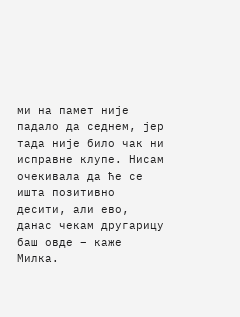ми на памет није падало да седнем, јер тада није било чак ни исправне клупе. Нисам очекивала да ће се ишта позитивно десити, али ево, данас чекам другарицу баш овде – каже Милка.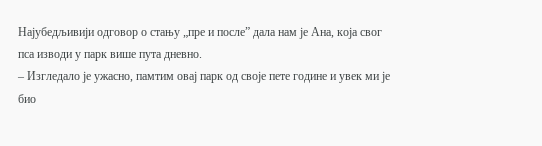Најубедљивији одговор о стању „пре и после” дала нам је Ана, која свог пса изводи у парк више пута дневно.
– Изгледало је ужасно, памтим овај парк од своје пете године и увек ми је био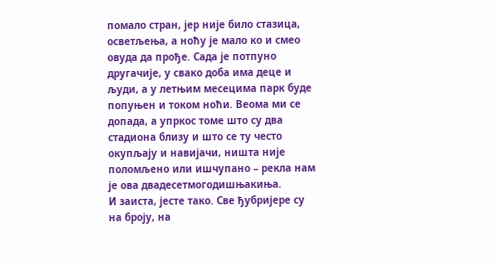помало стран, јер није било стазица, осветљења, а ноћу је мало ко и смео овуда да прође. Сада је потпуно другачије, у свако доба има деце и људи, а у летњим месецима парк буде попуњен и током ноћи. Веома ми се допада, а упркос томе што су два стадиона близу и што се ту често окупљају и навијачи, ништа није поломљено или ишчупано – рекла нам је ова двадесетмогодишњакиња.
И заиста, јесте тако. Све ђубријере су на броју, на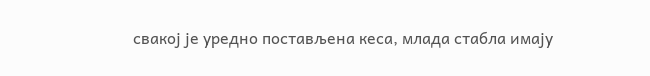свакој је уредно постављена кеса, млада стабла имају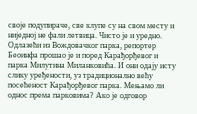своје подупираче, све клупе су на свом месту и ниједној не фали летвица. Чисто је и уредно.
Одлазећи из Вождовачког парка, репортер Беоинфа прошао је и поред Карађорђевог и парка Милутина Миланковића. И они одају исту слику уређености, уз традиционално већу посећеност Карађорђевог парка. Мењамо ли однос према парковима? Ако је одговор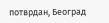потврдан, Београд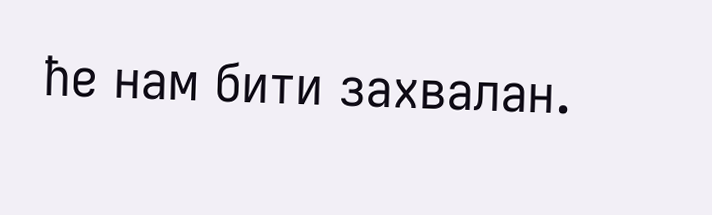ће нам бити захвалан.